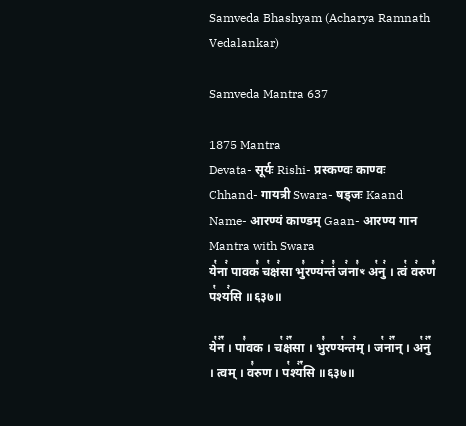Samveda Bhashyam (Acharya Ramnath Vedalankar)

Samveda Mantra 637

1875 Mantra
Devata- सूर्यः Rishi- प्रस्कण्वः काण्वः Chhand- गायत्री Swara- षड्जः Kaand Name- आरण्यं काण्डम् Gaan- आरण्य गान
Mantra with Swara
ये꣡ना꣢ पावक꣣ च꣡क्ष꣢सा भु꣣रण्य꣢न्तं꣣ ज꣢ना꣣ꣳ अ꣡नु꣢ । त्वं꣡ व꣢रुण꣣ प꣡श्य꣢सि ॥६३७॥

ये꣡न꣢꣯ । पा꣣वक । च꣡क्ष꣢꣯सा । भु꣣रण्य꣡न्त꣢म् । ज꣡ना꣢꣯न् । अ꣡नु꣢꣯ । त्वम् । व꣣रुण । प꣡श्य꣢꣯सि ॥६३७॥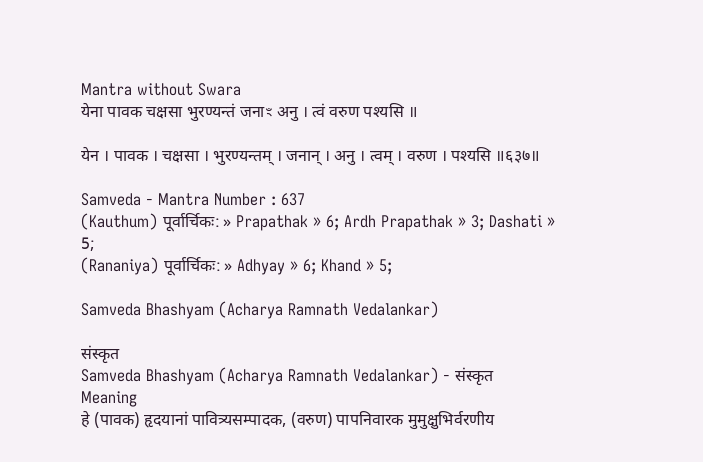Mantra without Swara
येना पावक चक्षसा भुरण्यन्तं जनाꣳ अनु । त्वं वरुण पश्यसि ॥

येन । पावक । चक्षसा । भुरण्यन्तम् । जनान् । अनु । त्वम् । वरुण । पश्यसि ॥६३७॥

Samveda - Mantra Number : 637
(Kauthum) पूर्वार्चिकः: » Prapathak » 6; Ardh Prapathak » 3; Dashati » 5;
(Rananiya) पूर्वार्चिकः: » Adhyay » 6; Khand » 5;

Samveda Bhashyam (Acharya Ramnath Vedalankar)

संस्कृत
Samveda Bhashyam (Acharya Ramnath Vedalankar) - संस्कृत
Meaning
हे (पावक) हृदयानां पावित्र्यसम्पादक, (वरुण) पापनिवारक मुमुक्षुभिर्वरणीय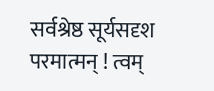सर्वश्रेष्ठ सूर्यसदृश परमात्मन् ! त्वम्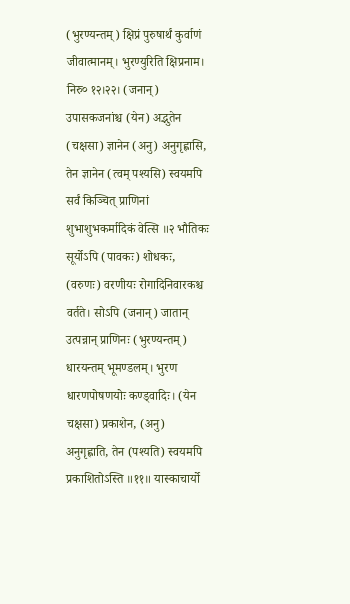(भुरण्यन्तम्) क्षिप्रं पुरुषार्थं कुर्वाणं जीवात्मानम्। भुरण्युरिति क्षिप्रनाम। निरु० १२।२२। (जनान्) उपासकजनांश्च (येन) अद्भुतेन (चक्षसा) ज्ञानेन (अनु) अनुगृह्णासि, तेन ज्ञानेन (त्वम् पश्यसि) स्वयमपि सर्वं किञ्चित् प्राणिनां शुभाशुभकर्मादिकं वेत्सि ॥२ भौतिकः सूर्योऽपि (पावकः) शोधकः, (वरुणः) वरणीयः रोगादिनिवारकश्च वर्तते। सोऽपि (जनान्) जातान् उत्पन्नान् प्राणिनः (भुरण्यन्तम्) धारयन्तम् भूमण्डलम्। भुरण धारणपोषणयोः कण्ड्वादिः। (येन चक्षसा) प्रकाशेन, (अनु) अनुगृह्णाति, तेन (पश्यति) स्वयमपि प्रकाशितोऽस्ति ॥११॥ यास्काचार्यो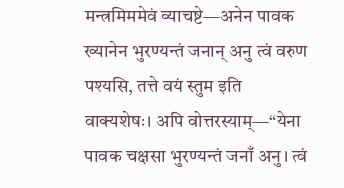मन्त्रमिममेवं व्याचष्टे—अनेन पावक ख्यानेन भुरण्यन्तं जनान् अनु त्वं वरुण पश्यसि, तत्ते वयं स्तुम इति वाक्यशेषः। अपि वोत्तरस्याम्—“येना पावक चक्षसा भुरण्यन्तं जनाँ अनु। त्वं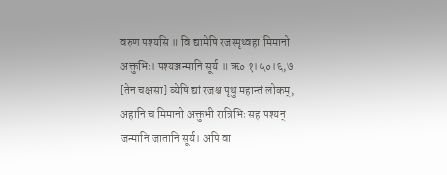वरुण पश्यसि ॥ वि द्यामेषि रजस्पृथ्वहा मिमानो अक्तुभिः। पश्यञ्जन्मानि सूर्य ॥ ऋ० १।५०।६,७ [तेन चक्षसा] व्येषि द्यां रजश्च पृथु महान्तं लोकम्, अहानि च मिमानो अक्तुभी रात्रिभिः सह पश्यन् जन्मानि जातानि सूर्य। अपि वा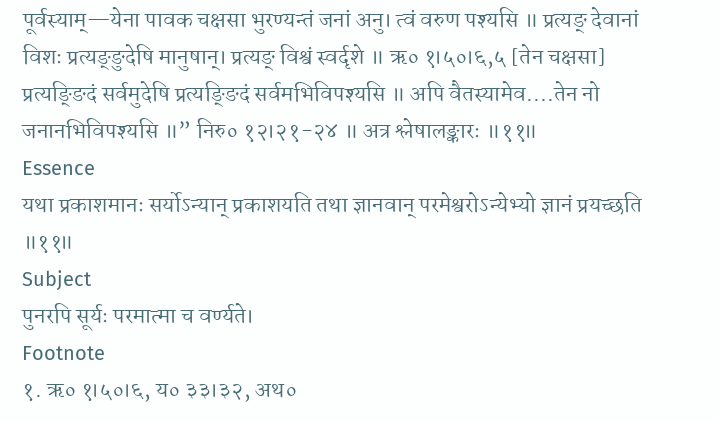पूर्वस्याम्—येना पावक चक्षसा भुरण्यन्तं जनां अनु। त्वं वरुण पश्यसि ॥ प्रत्यङ् देवानां विशः प्रत्यङ्ङुदेषि मानुषान्। प्रत्यङ् विश्वं स्वर्दृशे ॥ ऋ० १।५०।६,५ [तेन चक्षसा] प्रत्यङ्ङिदं सर्वमुदेषि प्रत्यङ्ङिदं सर्वमभिविपश्यसि ॥ अपि वैतस्यामेव....तेन नो जनानभिविपश्यसि ॥” निरु० १२।२१-२४ ॥ अत्र श्लेषालङ्कारः ॥११॥
Essence
यथा प्रकाशमानः सर्योऽन्यान् प्रकाशयति तथा ज्ञानवान् परमेश्वरोऽन्येभ्यो ज्ञानं प्रयच्छति ॥११॥
Subject
पुनरपि सूर्यः परमात्मा च वर्ण्यते।
Footnote
१. ऋ० १।५०।६, य० ३३।३२, अथ०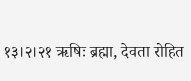१३।२।२१ ऋषिः ब्रह्मा, देवता रोहित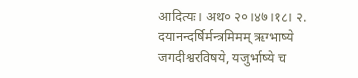आदित्यः। अथ० २०।४७।१८। २. दयानन्दर्षिर्मन्त्रमिमम् ऋग्भाष्ये जगदीश्वरविषये, यजुर्भाष्ये च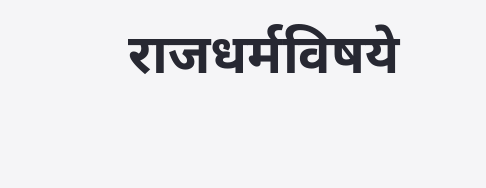राजधर्मविषये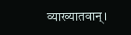व्याख्यातवान्।